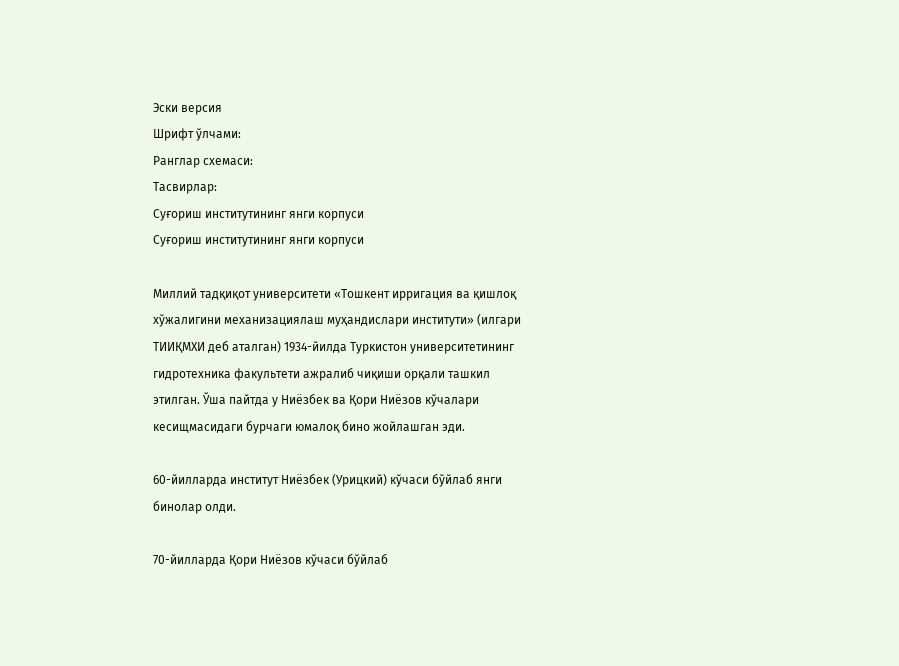Эски версия
Шрифт ўлчами:
Ранглар схемаси:
Тасвирлар:
Суғориш институтининг янги корпуси
Суғориш институтининг янги корпуси

Миллий тадқиқот университети «Тошкент ирригация ва қишлоқ хўжалигини механизациялаш муҳандислари институти» (илгари ТИИҚМХИ деб аталган) 1934-йилда Туркистон университетининг гидротехника факультети ажралиб чиқиши орқали ташкил этилган. Ўша пайтда у Ниёзбек ва Қори Ниёзов кўчалари кесищмасидаги бурчаги юмалоқ бино жойлашган эди.

60-йилларда институт Ниёзбек (Урицкий) кўчаси бўйлаб янги бинолар олди.

70-йилларда Қори Ниёзов кўчаси бўйлаб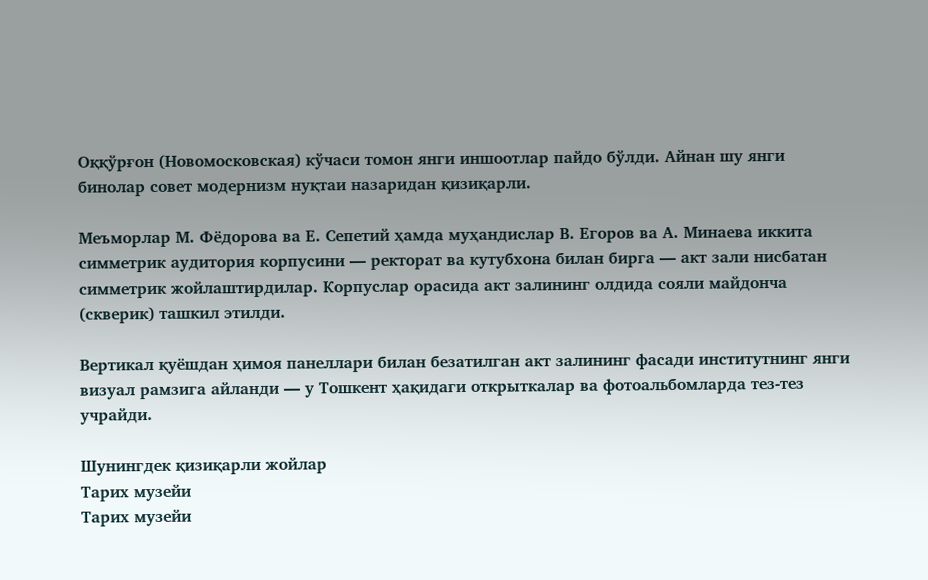Оққўрғон (Новомосковская) кўчаси томон янги иншоотлар пайдо бўлди. Айнан шу янги бинолар совет модернизм нуқтаи назаридан қизиқарли.

Меъморлар М. Фёдорова ва Е. Сепетий ҳамда муҳандислар В. Егоров ва А. Минаева иккита симметрик аудитория корпусини — ректорат ва кутубхона билан бирга — акт зали нисбатан симметрик жойлаштирдилар. Корпуслар орасида акт залининг олдида сояли майдонча (скверик) ташкил этилди.

Вертикал қуёшдан ҳимоя панеллари билан безатилган акт залининг фасади институтнинг янги визуал рамзига айланди — у Тошкент ҳақидаги открыткалар ва фотоальбомларда тез-тез учрайди.

Шунингдек қизиқарли жойлар
Тарих музейи
Тарих музейи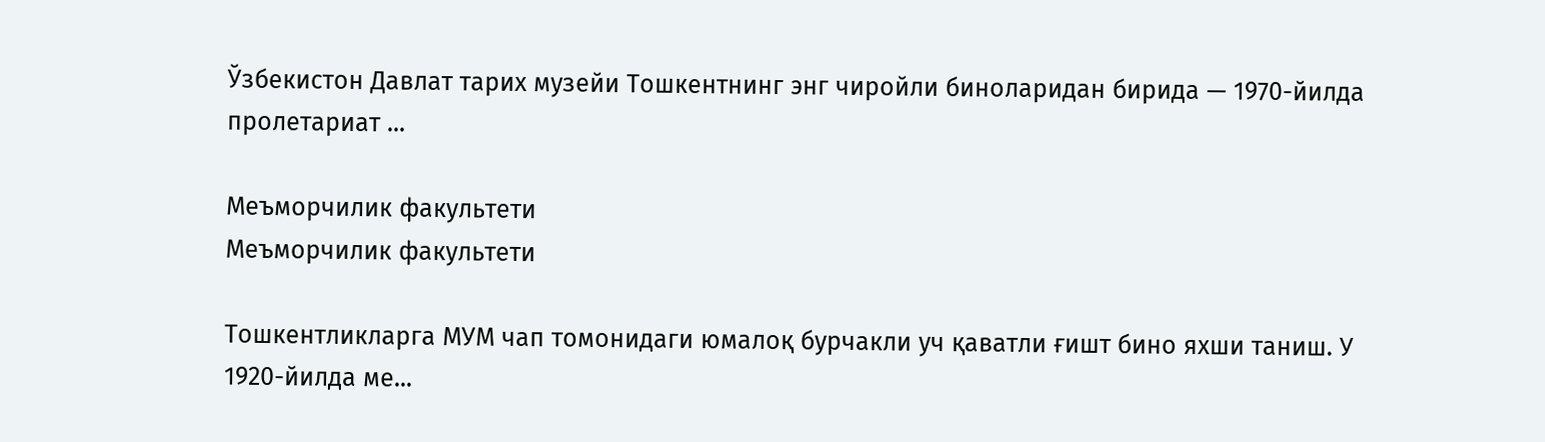Ўзбекистон Давлат тарих музейи Тошкентнинг энг чиройли биноларидан бирида — 1970-йилда пролетариат ...

Меъморчилик факультети
Меъморчилик факультети

Тошкентликларга МУМ чап томонидаги юмалоқ бурчакли уч қаватли ғишт бино яхши таниш. У 1920-йилда ме...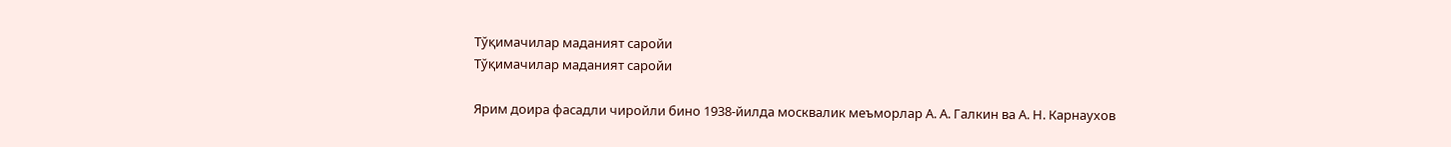Тўқимачилар маданият саройи
Тўқимачилар маданият саройи

Ярим доира фасадли чиройли бино 1938-йилда москвалик меъморлар А. А. Галкин ва А. Н. Карнаухов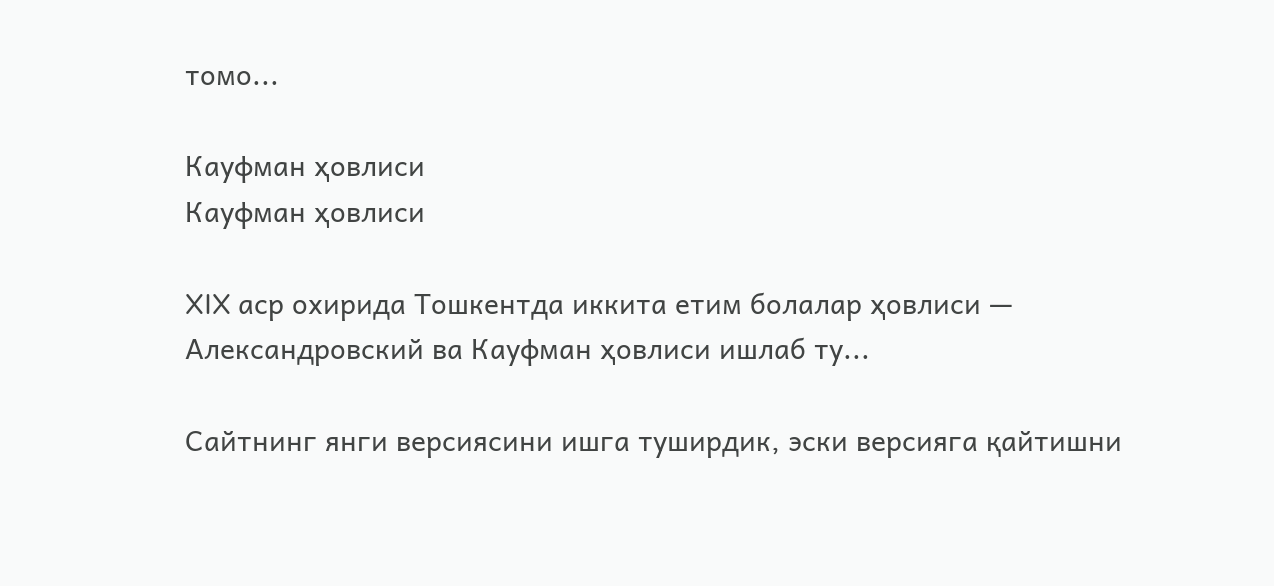томо...

Кауфман ҳовлиси
Кауфман ҳовлиси

XIX аср охирида Тошкентда иккита етим болалар ҳовлиси — Александровский ва Кауфман ҳовлиси ишлаб ту...

Сайтнинг янги версиясини ишга туширдик, эски версияга қайтишни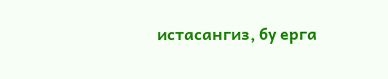истасангиз, бу ерга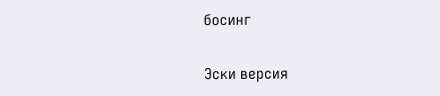босинг

Эски версия